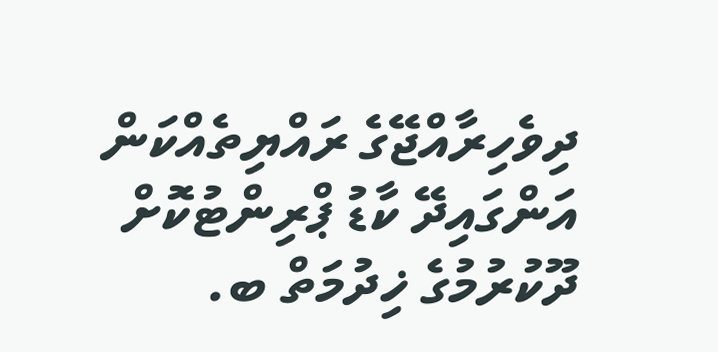ދިވެހިރާއްޖޭގެ ރައްޔިތެއްކަން އަންގައިދޭ ކާޑު ޕްރިންޓުކޮށް ދޫކުރުމުގެ ޚިދުމަތް ބ.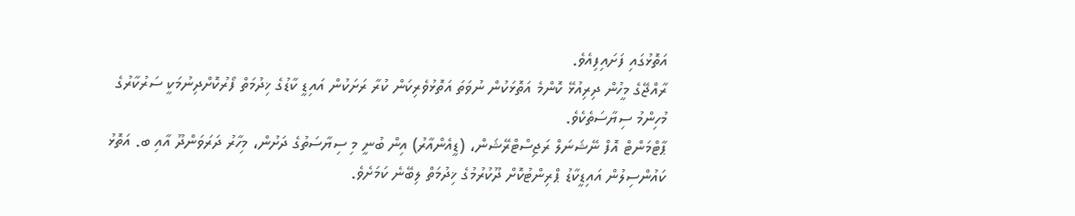އަތޮޅުގައި ފަށައިފިއެވެ.
ރާއްޖޭގެ މީހުން ދިރިއުޅޭ ކޮންމެ އަތޮޅަކުން ނުވަތަ އަތޮޅުވެރިކަން ކުރާ ރަށަކުން އައިޑީ ކާޑުގެ ޚިދުމަތް ފޯރުކޮށްދިނުމަކީ ސަރުކާރުގެ މުހިންމު ސިޔާސަތެކެވެ.
ޕާޓްމަންޓް އޮފް ނޭޝަނަލް ރަޖިސްޓްރޭޝަން، (ޑީއެންއާރު) އިން ބުނީ މި ސިޔާސަތުގެ ދަށުން، މިހާރު ދަރަވަންދޫ އާއި ބ. އަތޮޅު ކައުންސިލުން އައިޑީކާޑު ޕްރިންޓުކޮށް ދޫކުރުމުގެ ޚިދުމަތް ލިބޭނެ ކަމަށެވެ.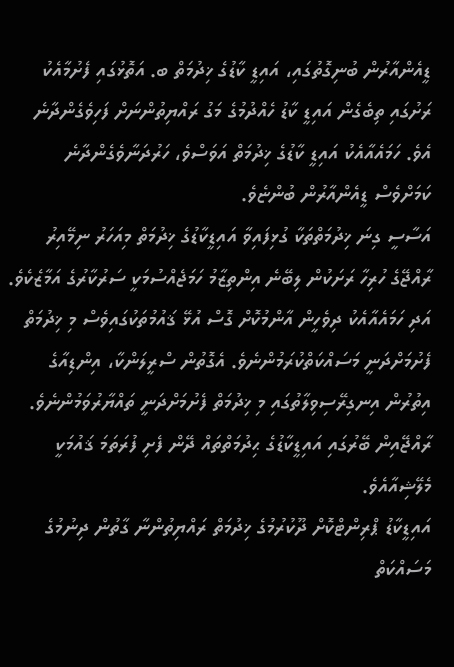ޑީއެންއާރުން ބުނިގޮތުގައި، އައިޑީ ކާޑުގެ ޚިދުމަތް ބ. އަތޮޅުގައި ފެށުމާއެކު ރަށުގައި ތިބެގެން އައިޑީ ކާޑު ހެއްދުމުގެ މަގު ރައްޔިތުންނަށް ފަހިވެގެންދާނެ އެވެ. ހަމައެއާއެކު އައިޑީ ކާޑުގެ ޚިދުމަތް އަވަސްވެ، ހަރުދަނާވެގެންދާނެ ކަމަށްވެސް ޑީއެންއާރުން ބުންޏެވެ.
އަސާސީ ގިނަ ޚިދުމަތްތަކާ ގުޅިފައިވާ އައިޑީކާޑުގެ ޚިދުމަތް މިއަހަރު ނިމޭއިރު ރާއްޖޭގެ ހުރިހާ ރަށަކުން ލިބޭނެ އިންތިޒާމު ހަމަޖެއްސުމަކީ ސަރުކާރުގެ އަމާޒެކެވެ. އަދި ހަމައެއާއެކު ދިވެހީން އާންމުކޮށް ގޮސް އުޅޭ ޤައުމުތަކުގައިވެސް މި ޚިދުމަތް ފެށުމަށްދަނީ މަސައްކަތްކުރަމުންނެވެ. އެގޮތުން ސްރީލަންކާ، އިންޑިއާގެ އިތުރުން އިނގިރޭސިވިލާތުގައި މި ޚިދުމަތް ފެށުމަށްދަނީ ތައްޔާރުވަމުންނެވެ.
ރާއްޖޭއިން ބޭރުގައި އައިޑީކާޑުގެ ޙިދުމަތްތައް ދޭން ފެށި ފުރަތަމަ ޤައުމަކީ މެލޭޝިއާއެވެ.
އައިޑީކާޑު ޕްރިންޓްކޮށް ދޫކުރުމުގެ ޚިދުމަތް ރައްޔިތުންނާ ގާތުން ދިނުމުގެ މަސައްކަތް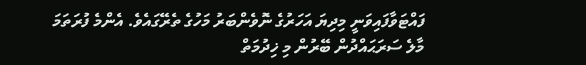ފައްޓަވާފައިވަނީ މިދިޔަ އަހަރުގެ ނޮވެންބަރު މަހުގެ ތެރޭގައެވެ. އެންމެ ފުރަތަމަ މާލެ ސަރަޙައްދުން ބޭރުން މި ޚިދުމަތް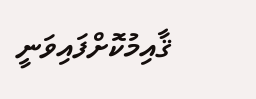ޤާއިމުކޮށްފައިވަނީ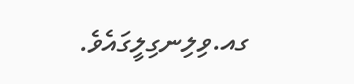ގއ.ވިލިނގިލީގައެވެ.